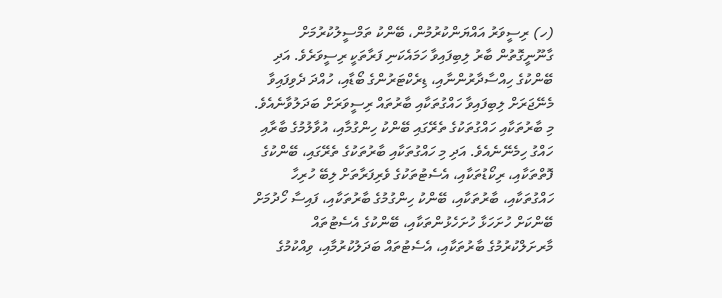(ހ) ރިސީވަރު އައްޔަންކުރުމުން، ބޭންކު ތަމްސީލުކުރުމަށް ގާނޫނީގޮތުން ބާރު ލިބިފައިވާ ހަމައެކަނި ފަރާތަކީ ރިސީވަރެވެ. އަދި ބޭންކުގެ ހިއްސާދާރުންނާއި، ޑިރެކްޓަރުންގެ ބޯޑާއި، ހުއްދަ ދެވިފައިވާ މެނޭޖަރަށް ލިބިފައިވާ ހައްގުތަކާއި ބާރުތައް ރިސީވަރަށް ބަދަލުވާނެއެވެ. މި ބާރުތަކާއި ހައްގުތަކުގެ ތެރޭގައި ބޭންކު ހިންގުމާއި، އުވާލުމުގެ ބާރާއި ހައްގު ހިމެނޭނެއެވެ. އަދި މި ހައްގުތަކާއި ބާރުތަކުގެ ތެރޭގައި، ބޭންކުގެ ފޮތްތަކާއި، ރިކޯޑުތަކާއި، އެސެޓުތަކުގެ ވެރިފަރާތަށް ލިބޭ ހުރިހާ ހައްގުތަކާއި، ބާރުތަކާއި، ބޭންކު ހިންގުމުގެ ބާރުތަކާއި، ފައިސާ ހޯދުމަށް ބޭންކަށް ހުށަހަޅާ ހުށަހެޅުންތަކާއި، ބޭންކުގެ އެސެޓުތައް މާރށަލްކުރުމުގެ ބާރުތަކާއި، އެސެޓުތައް ބަދަލުކުރުމާއި، ވިއްކުމުގެ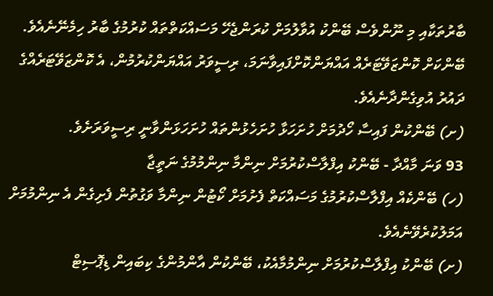ބާރުތަކާއި މި ނޫންވެސް ބޭންކު އުވާލުމަށް ކުރަންޖެހޭ މަސައްކަތްތައް ކުރުމުގެ ބާރު ހިމެނޭނެއެވެ. ބޭންކަށް ކޮންޒަވޭޓަރެއް އައްޔަންކޮށްފައިވާނަމަ، ރިސީވަރު އައްޔަންކުރުމުން، އެ ކޮންޒަވޭޓަރެއްގެ ދައުރު އުވިގެންދާނެއެވެ.
(ށ) ބޭންކުން ފައިސާ ހޯދުމަށް ހުށަހަޅާ ހުށަހެޅުންތައް ހުށަހަޅަންވާނީ ރިސީވަރަށެވެ.
93 ވަނަ މާއްދާ - ބޭންކު އިފްލާސްކުރުމަށް ނިންމާ ނިންމުމުގެ ނަތީޖާ
(ހ) ބޭންކެއް އިފްލާސްކުރުމުގެ މަސައްކަތް ފެށުމަށް ކޯޓުން ނިންމާ ވަގުތުން ފެށިގެން އެ ނިންމުމަށް އަމަލުކުރެވޭނެއެވެ.
(ށ) ބޭންކު އިފްލާސްކުރުމަށް ނިންމުމާއެކު، ބޭންކުން އާންމުންގެ ކިބައިން ޑިޕޮސިޓް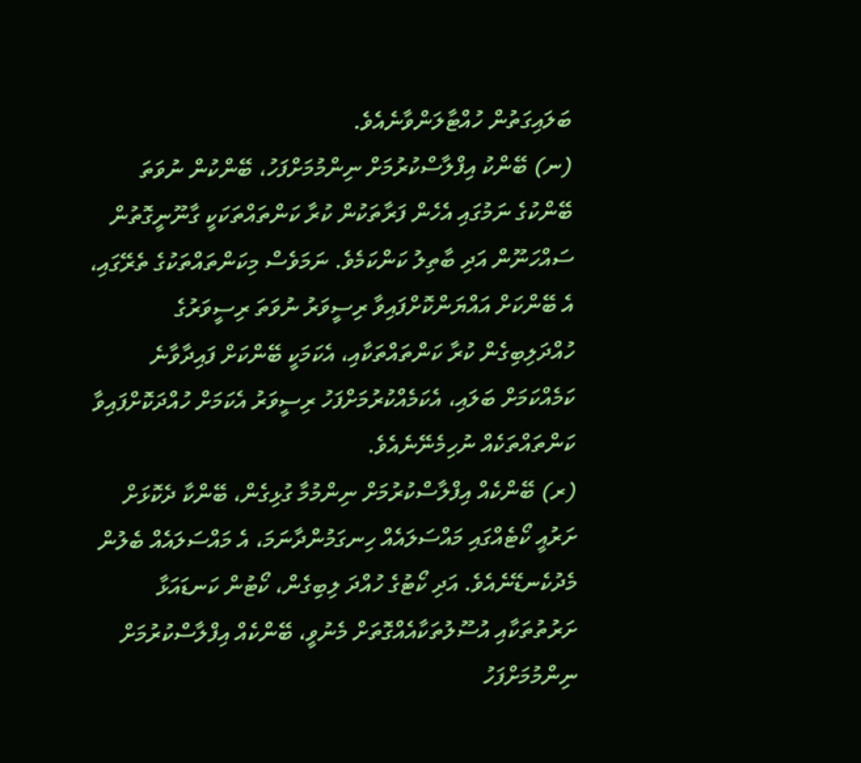ބަލައިގަތުން ހުއްޓާލަންވާނެއެވެ.
(ނ) ބޭންކު އިފްލާސްކުރުމަށް ނިންމުމަށްފަހު، ބޭންކުން ނުވަތަ ބޭންކުގެ ނަމުގައި އެހެން ފަރާތަކުން ކުރާ ކަންތައްތަކަކީ ގާނޫނީގޮތުން ސައްހަނޫން އަދި ބާތިލު ކަންކަމެވެ. ނަމަވެސް މިކަންތައްތަކުގެ ތެރޭގައި، އެ ބޭންކަށް އައްޔަންކޮށްފައިވާ ރިސީވަރު ނުވަތަ ރިސީވަރުގެ ހުއްދަލިބިގެން ކުރާ ކަންތައްތަކާއި، އެކަމަކީ ބޭންކަށް ފައިދާވާނެ ކަމެއްކަމަށް ބަލައި، އެކަމެއްކުރުމަށްފަހު ރިސީވަރު އެކަމަށް ހުއްދަކޮށްފައިވާ ކަންތައްތަކެއް ނުހިމެނޭނެއެވެ.
(ރ) ބޭންކެއް އިފްލާސްކުރުމަށް ނިންމުމާ ގުޅިގެން، ބޭންކާ ދެކޮޅަށް ށަރުއީ ކޯޓެއްގައި މައްސަލައެއް ހިނގަމުންދާނަމަ، އެ މައްސަލައެއް ބެލުން މެދުކެނޑޭނެއެވެ. އަދި ކޯޓުގެ ހުއްދަ ލިބިގެން، ކޯޓުން ކަނޑައަޅާ ށަރުތުތަކާއި އުސޫލުތަކާއެއްގޮތަށް މެނުވީ، ބޭންކެއް އިފްލާސްކުރުމަށް ނިންމުމަށްފަހު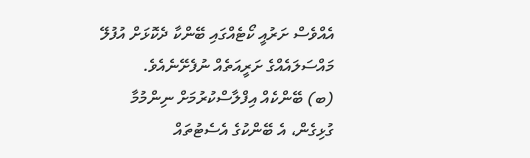އެއްވެސް ށަރުއީ ކޯޓެއްގައި ބޭންކާ ދެކޮޅަށް އުފުލޭ މައްސަލައެއްގެ ށަރީއަތެއް ނުފެށޭނެއެވެ.
(ބ) ބޭންކެއް އިފްލާސްކުރުމަށް ނިންމުމާ ގުޅިގެން، އެ ބޭންކުގެ އެސެޓުތައް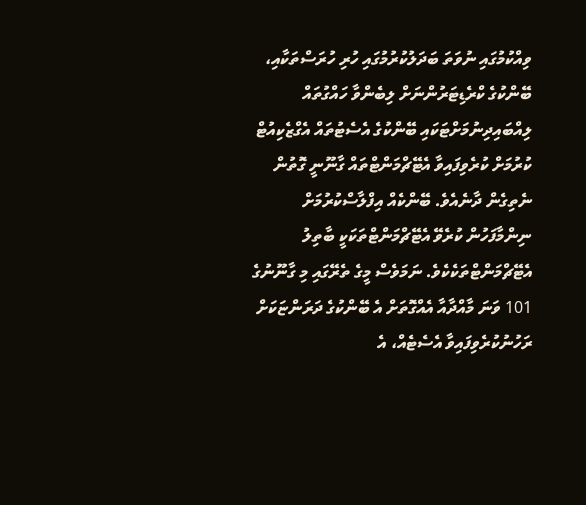ވިއްކުމުގައި ނުވަތަ ބަދަލުކުރުމުގައި ހުރި ހުރަސްތަކާއި، ބޭންކުގެ ކްރެޑިޓަރުންނަށް ލިބެންވާ ހައްގުތައް ލިއްބައިދިނުމަށްޓަކައި ބޭންކުގެ އެސެޓުތައް އެގްޒެކިއުޓް ކުރުމަށް ކުރެވިފައިވާ އެޓޭޗްމަންޓްތައް ގާނޫނީ ގޮތުން ނެތިގެން ދާނެއެވެ. ބޭންކެއް އިފްލާސްކުރުމަށް ނިންމާފަހުން ކުރެވޭ އެޓޭޗްމަންޓްތަކަކީ ބާތިލު އެޓޭޗްމަންޓްތަކެކެވެ. ނަމަވެސް މީގެ ތެރޭގައި މި ގާނޫނުގެ 101 ވަނަ މާއްދާއާ އެއްގޮތަށް އެ ބޭންކުގެ ދަރަންޏަކަށް ރަހުނުކުރެވިފައިވާ އެސެޓެއް، އެ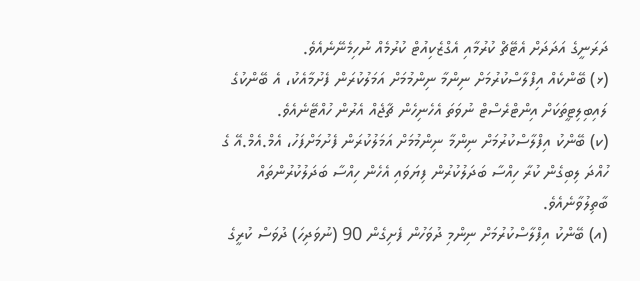ދަރަނީގެ އަދަދަށް އެޓޭޗް ކުރުމާއި އެގްޒެކިއުޓް ކުރުމެއް ނުހިމެނޭނެއެވެ.
(ޅ) ބޭންކެއް އިފްލާސްކުރުމަށް ނިންމާ ނިންމުމަށް އަމަލުކުރަން ފެށުމާއެކު، އެ ބޭންކުގެ ލައިބިލިޓީތަކަށް އިންޓްރެސްޓް ނުވަތަ އެހެނިހެން ޗާޖެއް އެރުން ހުއްޓޭނެއެވެ.
(ކ) ބޭންކު އިފްލާސްކުރުމަށް ނިންމާ ނިންމުމަށް އަމަލުކުރަން ފެށުމަށްފަހު، އެމް.އެމް.އޭ ގެ ހުއްދަ ލިބިގެން ކުރާ ހިއްސާ ބަދަލުކުރުން ފިޔަވައި އެހެން ހިއްސާ ބަދަލުކުރުންތައް ބާތިލުވާނެއެވެ.
(އ) ބޭންކު އިފްލާސްކުރުމަށް ނިންމި ދުވަހުން ފެށިގެން 90 (ނުވަދިހަ) ދުވަސް ކުރީގެ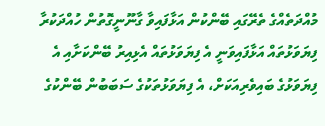މުއްދަތެއްގެ ތެރޭގައި ބޭންކުން އަޅާފައިވާ ގާނޫނީގޮތުން ހުއްދަކުރާ ފިޔަވަޅުތައް އަޅާފައިވަނީ އެ ފިޔަވަޅުތައް އެޅިއިރު ބޭންކަށާއި އެ ފިޔަވަޅުގެ ބައިވެރިއަކަށް، އެ ފިޔަވަޅުތަކުގެ ސަބަބުން ބޭންކުގެ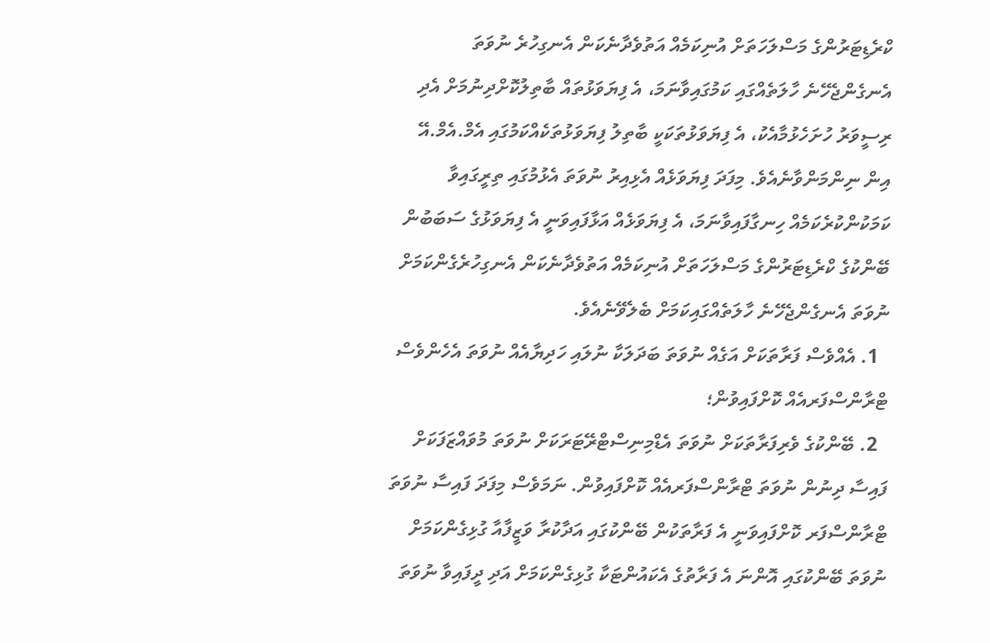ކްރެޑިޓަރުންގެ މަސްލަހަތަށް އުނިކަމެއް އަތުވެދާނެކަން އެނގިހުރެ ނުވަތަ އެނގެންޖެހޭނެ ހާލަތެއްގައި ކަމުގައިވާނަމަ، އެ ފިޔަވަޅުތައް ބާތިލުކޮށްދިނުމަށް އެދި ރިސީވަރު ހުށަހެޅުމާއެކު، އެ ފިޔަވަޅުތަކަކީ ބާތިލު ފިޔަވަޅުތަކެއްކަމުގައި އެމް.އެމް.އޭ އިން ނިންމަންވާނެއެވެ. މިފަދަ ފިޔަވަޅެއް އެޅިއިރު ނުވަތަ އެޅުމުގައި ތިރީގައިވާ ކަމަކުންކުރެކަމެއް ހިނގާފައިވާނަމަ، އެ ފިޔަވަޅެއް އަޅާފައިވަނީ އެ ފިޔަވަޅުގެ ސަބަބުން ބޭންކުގެ ކްރެޑިޓަރުންގެ މަސްލަހަތަށް އުނިކަމެއް އަތުވެދާނެކަން އެނގިހުރެގެންކަމަށް ނުވަތަ އެނގެންޖެހޭނެ ހާލަތެއްގައިކަމަށް ބެލެވޭނެއެވެ.
  1. އެއްވެސް ފަރާތަކަށް އަގެއް ނުވަތަ ބަދަލަކާ ނުލައި ހަދިޔާއެއް ނުވަތަ އެހެންވެސް ޓްރާންސްފަރއެއް ކޮށްފައިވުން؛
  2. ބޭންކުގެ ވެރިފަރާތަކަށް ނުވަތަ އެޑްމިނިސްޓްރޭޓަރަކަށް ނުވަތަ މުވައްޒަފަކަށް ފައިސާ ދިނުން ނުވަތަ ޓްރާންސްފަރއެއް ކޮށްފައިވުން. ނަމަވެސް މިފަދަ ފައިސާ ނުވަތަ ޓްރާންސްފަރ ކޮށްފައިވަނީ އެ ފަރާތަކުން ބޭންކުގައި އަދާކުރާ ވަޒީފާއާ ގުޅިގެންކަމަށް ނުވަތަ ބޭންކުގައި އޮންނަ އެ ފަރާތުގެ އެކައުންޓަކާ ގުޅިގެންކަމަށް އަދި ދީފައިވާ ނުވަތަ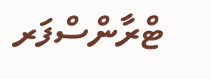ޓްރާންސްފަރ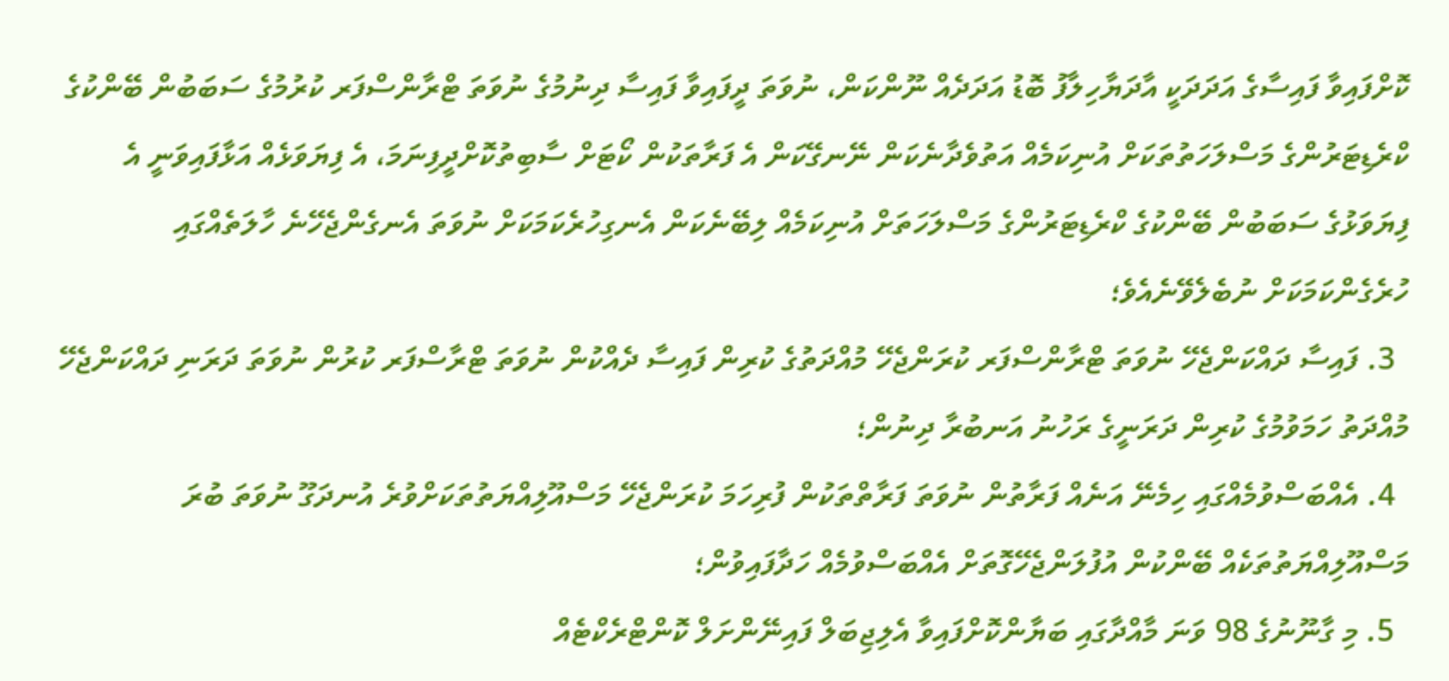ކޮށްފައިވާ ފައިސާގެ އަދަދަކީ އާދަޔާހިލާފު ބޮޑު އަދަދެއް ނޫންކަން، ނުވަތަ ދީފައިވާ ފައިސާ ދިނުމުގެ ނުވަތަ ޓްރާންސްފަރ ކުރުމުގެ ސަބަބުން ބޭންކުގެ ކްރެޑިޓަރުންގެ މަސްލަހަތުތަކަށް އުނިކަމެއް އަތުވެދާނެކަން ނޭނގޭކަން އެ ފަރާތަކުން ކޯޓަށް ސާބިތުކޮށްދީފިނަމަ، އެ ފިޔަވަޅެއް އަޅާފައިވަނީ އެ ފިޔަވަޅުގެ ސަބަބުން ބޭންކުގެ ކްރެޑިޓަރުންގެ މަސްލަހަތަށް އުނިކަމެއް ލިބޭނެކަން އެނގިހުރެކަމަކަށް ނުވަތަ އެނގެންޖެހޭނެ ހާލަތެއްގައި ހުރެގެންކަމަކަށް ނުބެލެވޭނެއެވެ؛
  3. ފައިސާ ދައްކަންޖެހޭ ނުވަތަ ޓްރާންސްފަރ ކުރަންޖެހޭ މުއްދަތުގެ ކުރިން ފައިސާ ދެއްކުން ނުވަތަ ޓްރާސްފަރ ކުރުން ނުވަތަ ދަރަނި ދައްކަންޖެހޭ މުއްދަތު ހަމަވުމުގެ ކުރިން ދަރަނީގެ ރަހުނު އަނބުރާ ދިނުން؛
  4. އެއްބަސްވުމެއްގައި ހިމެނޭ އަނެއް ފަރާތުން ނުވަތަ ފަރާތްތަކުން ފުރިހަމަ ކުރަންޖެހޭ މަސްއޫލިއްޔަތުތަކަށްވުރެ އުނދަގޫ ނުވަތަ ބުރަ މަސްއޫލިއްޔަތުތަކެއް ބޭންކުން އުފުލަންޖެހޭގޮތަށް އެއްބަސްވުމެއް ހަދާފައިވުން؛
  5. މި ގާނޫނުގެ 98 ވަނަ މާއްދާގައި ބަޔާންކޮށްފައިވާ އެލިޖިބަލް ފައިނޭންށަލް ކޮންޓްރެކްޓެއް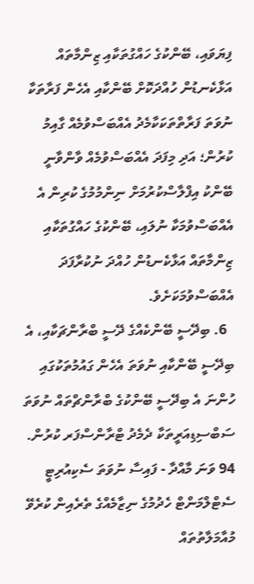ފިޔަވައި، ބޭންކުގެ ހައްގުތަކާއި ޒިންމާތައް އަޅާކެނޑުން ހުއްދަކޮށް ބޭންކާއި އެހެން ފަރާތަކާ ނުވަތަ ފަރާތްތަކަކާމެދު އެއްބަސްވުމެއް ގާއިމު ކުރުން؛ އަދި މިފަދަ އެއްބަސްވުމެއް ވާންވާނީ ބޭންކު އިފްލާސްކުރުމަށް ނިންމުމުގެ ކުރިން އެ އެއްބަސްވުމަކާ ނުލައި، ބޭންކުގެ ހައްގުތަކާއި ޒިންމާތައް އަޅާކެނޑުން ހުއްދަ ނުކުރާފަދަ އެއްބަސްވުމަކަށެވެ.
  6. ބިދޭސީ ބޭންކެއްގެ ދޭސީ ބްރާންޗަކާއި، އެ ބިދޭސީ ބޭންކާއި ނުވަތަ އެހެން ގައުމުތަކުގައި ހުންނަ އެ ބިދޭސީ ބޭންކުގެ ބްރާންޗްތައް ނުވަތަ ސަބްސިޑިއަރީތަކާ ދެމެދު ޓްރާންސްފަރ ކުރުން.
94 ވަނަ މާއްދާ - ފައިސާ ނުވަތަ ސެކިއުރިޓީ ސެޓްލްމަންޓް ހެދުމުގެ ނިޒާމެއްގެ ތެރެއިން ކުރެވޭ މުއާމަލާތުތައް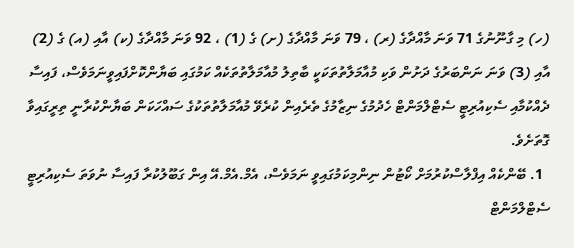(ހ) މި ގާނޫނުގެ 71 ވަނަ މާއްދާގެ (ރ) ، 79 ވަނަ މާއްދާގެ (ށ) ގެ (1) ، 92 ވަނަ މާއްދާގެ (ކ) އާއި (އ) ގެ (2) އާއި (3) ވަނަ ނަންބަރުގެ ދަށުން ވަކި މުއާމަލާތުތަކަކީ ބާތިލު މުއާމަލާތުތަކެއް ކަމުގައި ބަޔާންކޮށްފައިވީނަމަވެސް، ފައިސާ ދެއްކުމާއި ސެކިއުރިޓީ ސެޓްލްމަންޓް ހެދުމުގެ ނިޒާމުގެ ތެރެއިން ކުރެވޭ މުއާމަލާތުތަކުގެ ސައްހަކަން ބަޔާންކުރާނީ ތިރީގައިވާ ގޮތަށެވެ.
  1. ބޭންކެއް އިފްލާސްކުރުމަށް ކޯޓުން ނިންމިކަމުގައިވީ ނަމަވެސް، އެމް.އެމް.އޭ އިން ގަބޫލުކުރާ ފައިސާ ނުވަތަ ސެކިއުރިޓީ ސެޓްލްމަންޓް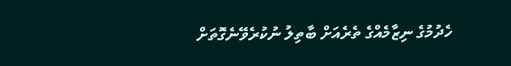ހެދުމުގެ ނިޒާމެއްގެ ތެރެއަށް ބާތިލު ނުކުރެވޭނެގޮތަށް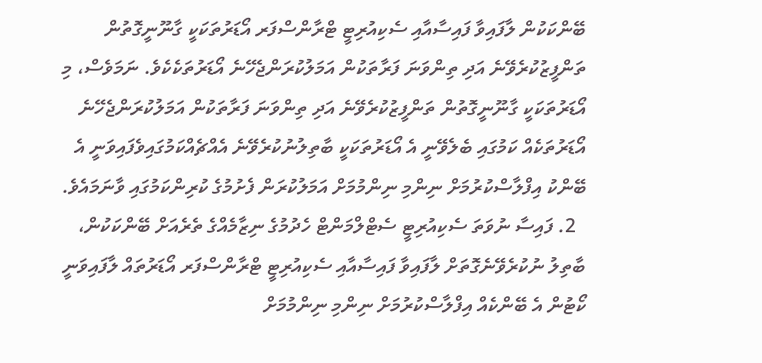ބޭންކަކުން ލާފައިވާ ފައިސާއާއި ސެކިއުރިޓީ ޓްރާންސްފަރ އޯޑަރުތަކަކީ ގާނޫނީގޮތުން ތަންފީޒުކުރެވޭނެ އަދި ތިންވަނަ ފަރާތަކުން އަމަލުކުރަންޖެހޭނެ އޯޑަރުތަކެކެވެ. ނަމަވެސް، މި އޯޑަރުތަކަކީ ގާނޫނީގޮތުން ތަންފީޒުކުރެވޭނެ އަދި ތިންވަނަ ފަރާތަކުން އަމަލުކުރަންޖެހޭނެ އޯޑަރުތަކެއް ކަމުގައި ބެލެވޭނީ އެ އޯޑަރުތަކަކީ ބާތިލުނުކުރެވޭނެ އެއްޗެއްކަމުގައިވެފައިވަނީ އެ ބޭންކު އިފްލާސްކުރުމަށް ނިންމި ނިންމުމަށް އަމަލުކުރަން ފެށުމުގެ ކުރިންކަމުގައި ވާނަމައެވެ.
  2. ފައިސާ ނުވަތަ ސެކިއުރިޓީ ސެޓްލްމަންޓް ހެދުމުގެ ނިޒާމެއްގެ ތެރެއަށް ބޭންކަކުން، ބާތިލު ނުކުރެވޭނެގޮތަށް ލާފައިވާ ފައިސާއާއި ސެކިއުރިޓީ ޓްރާންސްފަރ އޯޑަރުތައް ލާފައިވަނީ ކޯޓުން އެ ބޭންކެއް އިފްލާސްކުރުމަށް ނިންމި ނިންމުމަށް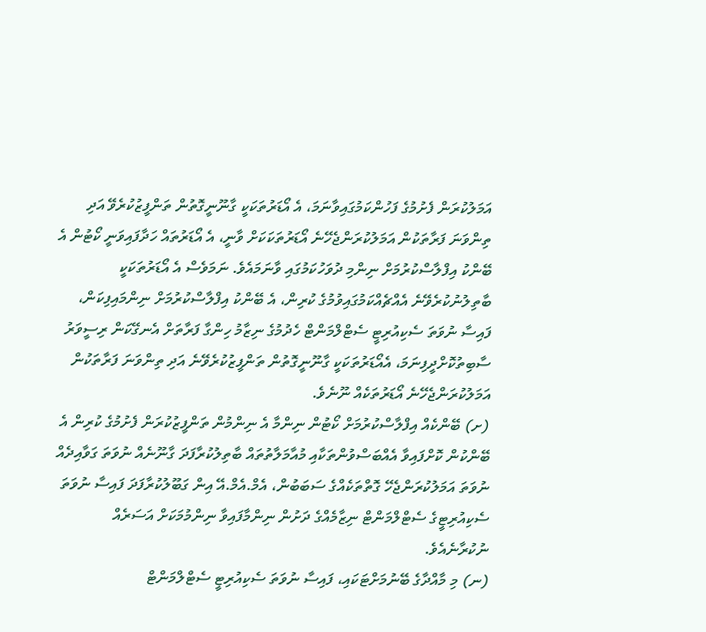އަމަލުކުރަން ފެށުމުގެ ފަހުންކަމުގައިވާނަމަ، އެ އޯޑަރުތަކަކީ ގާނޫނީގޮތުން ތަންފީޒުކުރެވޭ އަދި ތިންވަނަ ފަރާތަކުން އަމަލުކުރަންޖެހޭނެ އޯޑަރުތަކަކަށް ވާނީ، އެ އޯޑަރުތައް ހަދާފައިވަނީ ކޯޓުން އެ ބޭންކު އިފްލާސްކުރުމަށް ނިންމި ދުވަހުކަމުގައި ވާނަމައެވެ. ނަމަވެސް އެ އޯޑަރުތަކަކީ ބާތިލުނުކުރެވޭނެ އެއްޗެއްކަމުގައިވުމުގެ ކުރިން، އެ ބޭންކު އިފްލާސްކުރުމަށް ނިންމައިފިކަން، ފައިސާ ނުވަތަ ސެކިއުރިޓީ ސެޓްލްމަންޓް ހެދުމުގެ ނިޒާމު ހިންގާ ފަރާތަށް އެނގޭކަން ރިސީވަރު ސާބިތުކޮށްދީފިނަމަ، އެއޯޑަރުތަކަކީ ގާނޫނީގޮތުން ތަންފީޒުކުރެވޭނެ އަދި ތިންވަނަ ފަރާތަކުން އަމަލުކުރަންޖެހޭނެ އޯޑަރުތަކެއް ނޫނެވެ.
(ށ) ބޭންކެއް އިފްލާސްކުރުމަށް ކޯޓުން ނިންމާ އެ ނިންމުން ތަންފީޒުކުރަން ފެށުމުގެ ކުރިން އެ ބޭންކުން ކޮށްފައިވާ އެއްބަސްވުންތަކާއި މުއާމަލާތުތައް ބާތިލުކުރާފަދަ ގާނޫނެއް ނުވަތަ ގަވާއިދެއް ނުވަތަ އަމަލުކުރަންޖެހޭ ގޮތްތަކެއްގެ ސަބަބުން، އެމް.އެމް.އޭ އިން ގަބޫލުކުރާފަދަ ފައިސާ ނުވަތަ ސެކިއުރިޓީގެ ސެޓްލްމަންޓް ނިޒާމެއްގެ ދަށުން ނިންމާފައިވާ ނިންމުމަކަށް އަސަރެއް ނުކުރާނެއެވެ.
(ނ) މި މާއްދާގެ ބޭނުމަށްޓަކައި، ފައިސާ ނުވަތަ ސެކިއުރިޓީ ސެޓްލްމަންޓް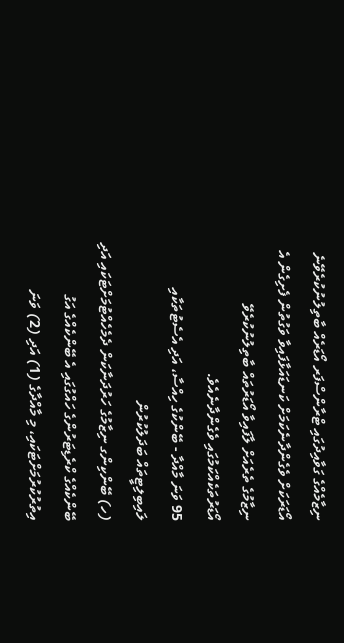ނިޒާމެއްގެ ގަވާއިދުގައި ޓްރާންސްފަރ އޯޑަރެއް ބާތިލުނުކުރެވޭނެ އޯޑަރަކަށް ވެގެންދާނެކަމަށް ކަނޑައަޅާފައިވާ ވަގުތުން ފެށިގެން އެ ނިޒާމުގެ ތެރެއަށް ލާފައިވާ އޯޑަރުތައް ބާތިލުނުކުރެވޭ އޯޑަރުތަކެއްކަމުގައި ވެގެންދާނެއެވެ.
95 ވަނަ މާއްދާ - ބޭންކުގެ ހިއްސާ، އަދި އެސެޓުތަކާއި ލައިބިލިޓީތައް ބަދަލުކުރުން
(ހ) ބޭންކިންގ ނިޒާމުގެ ހަރުދަނާކަން ދެމެހެއްޓުމަށްޓަކައި އަދި ބޭންކެއްގެ ކްރެޑިޓަރުންގެ ހައްގުގައި އެ ބޭންކެއްގެ އަގު އިތުރުކުރުމަށްޓަކައި، މި މާއްދާގެ (1) އަދި (2) ވަނަ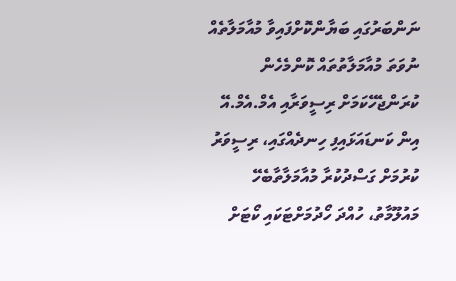ނަންބަރުގައި ބަޔާންކޮށްފައިވާ މުއާމަލާތެއް ނުވަތަ މުއާމަލާތުތައް ކޮންމެހެން ކުރަންޖެހޭކަމަށް ރިސީވަރާއި އެމް.އެމް.އޭ އިން ކަނޑައަޅައިފި ހިނދެއްގައި، ރިސީވަރު ކުރުމަށް ގަސްދުކުރާ މުއާމަލާތާބެހޭ މައުލޫމާތު، ހުއްދަ ހޯދުމަށްޓަކައި ކޯޓަށް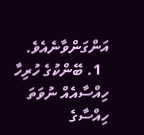އަންގަންވާނެއެވެ.
  1. ބޭންކުގެ ހުރިހާ ހިއްސާއެއް ނުވަތަ ހިއްސާގެ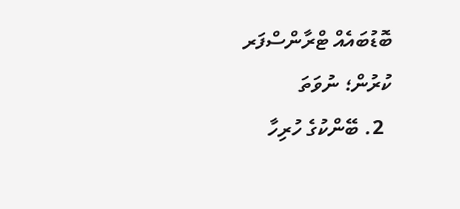ބޮޑުބައެއް ޓްރާންސްފަރ ކުރުން؛ ނުވަތަ
  2. ބޭންކުގެ ހުރިހާ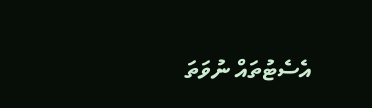އެސެޓުތައް ނުވަތަ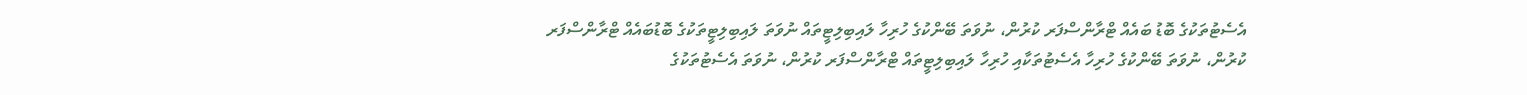އެސެޓުތަކުގެ ބޮޑު ބައެއް ޓްރާންސްފަރ ކުރުން، ނުވަތަ ބޭންކުގެ ހުރިހާ ލައިބިލިޓީތައް ނުވަތަ ލައިބިލިޓީތަކުގެ ބޮޑުބައެއް ޓްރާންސްފަރ ކުރުން، ނުވަތަ ބޭންކުގެ ހުރިހާ އެސެޓުތަކާއި ހުރިހާ ލައިބިލިޓީތައް ޓްރާންސްފަރ ކުރުން، ނުވަތަ އެސެޓުތަކުގެ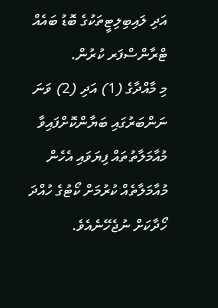އަދި ލައިބިލިޓީތަކުގެ ބޮޑު ބައެއް ޓްރާންސްފަރ ކުރުން.
މި މާއްދާގެ (1) އަދި (2) ވަނަ ނަންބަރުގައި ބަޔާންކޮށްފައިވާ މުއާމަލާތުތައް ފިޔަވައި އެހެން މުއާމަލާތެއް ކުރުމަށް ކޯޓުގެ ހުއްދަ ހޯދާކަށް ނުޖެހޭނެއެވެ.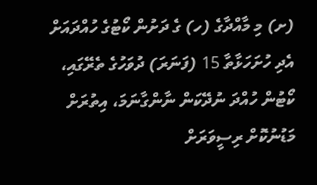(ށ) މި މާއްދާގެ (ހ) ގެ ދަށުން ކޯޓުގެ ހުއްދައަށް އެދި ހުށަހަޅާތާ 15 (ފަނަރަ) ދުވަހުގެ ތެރޭގައި، ކޯޓުން ހުއްދަ ނުދޭކަން ނާންގާނަމަ، އިތުރަށް މަޑުނުކޮށް ރިސީވަރަށް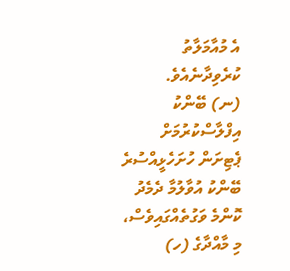އެ މުއާމަލާތު ކުރެވިދާނެއެވެ.
(ނ) ބޭންކު އިފްލާސްކުރުމަށް ޕެޓިށަން ހުށަހެޅީއްސުރެ ބޭންކު އުވާލުމާ ދެމެދު ކޮންމެ ވަގުތެއްގައިވެސް، މި މާއްދާގެ (ހ)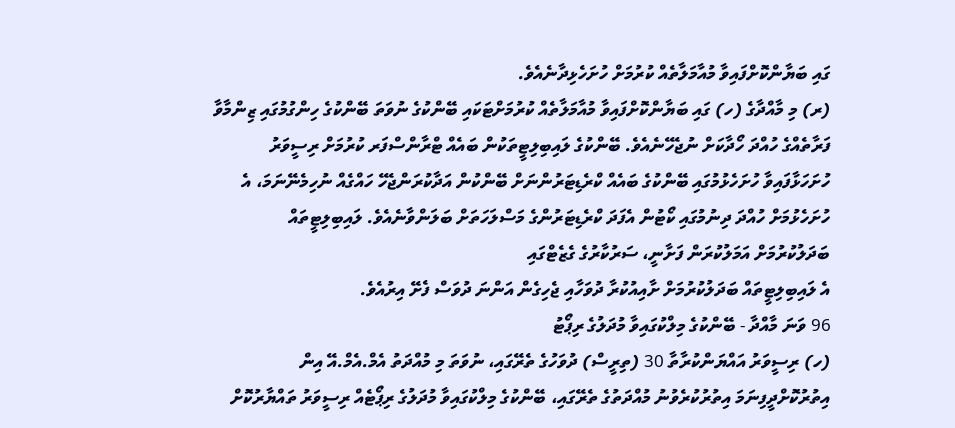ގައި ބަޔާންކޮށްފައިވާ މުއާމަލާތެއް ކުރުމަށް ހުށަހެޅިދާނެއެވެ.
(ރ) މި މާއްދާގެ (ހ) ގައި ބަޔާންކޮށްފައިވާ މުއާމަލާތެއް ކުރުމަށްޓަކައި ބޭންކުގެ ނުވަތަ ބޭންކުގެ ހިންގުމުގައި ޒިންމާވާ ފަރާތެއްގެ ހުއްދަ ހޯދާކަށް ނުޖެހޭނެއެވެ. ބޭންކުގެ ލައިބިލިޓީތަކުން ބައެއް ޓްރާންސްފަރ ކުރުމަށް ރިސީވަރު ހުށަހަޅާފައިވާ ހުށަހެޅުމުގައި ބޭންކުގެ ބައެއް ކްރެޑިޓަރުންނަށް ބޭންކުން އަދާކުރަންޖެހޭ ހައްގެއް ނުހިމެނޭނަމަ، އެ ހުށަހެޅުމަށް ހުއްދަ ދިނުމުގައި ކޯޓުން އެފަދަ ކްރެޑިޓަރުންގެ މަސްލަހަތަށް ބަލަންވާނެއެވެ. ލައިބިލިޓީތައް ބަދަލުކުރުމަށް އަމަލުކުރަން ފަށާނީ، ސަރުކާރުގެ ގެޒެޓްގައި
އެ ލައިބިލިޓީތައް ބަދަލުކުރުމަށް ށާއިއުކުރާ ދުވަހާއި ޖެހިގެން އަންނަ ދުވަސް ފެށޭ އިރުއެވެ.
96 ވަނަ މާއްދާ - ބޭންކުގެ މިލްކުގައިވާ މުދަލުގެ ރިޕޯޓު
(ހ) ރިސީވަރު އައްޔަންކުރާތާ 30 (ތިރީސް) ދުވަހުގެ ތެރޭގައި، ނުވަތަ މި މުއްދަތު އެމް.އެމް.އޭ އިން އިތުރުކޮށްދީފިނަމަ އިތުރުކުރެވުނު މުއްދަތުގެ ތެރޭގައި، ބޭންކުގެ މިލްކުގައިވާ މުދަލުގެ ރިޕޯޓެއް ރިސީވަރު ތައްޔާރުކޮށް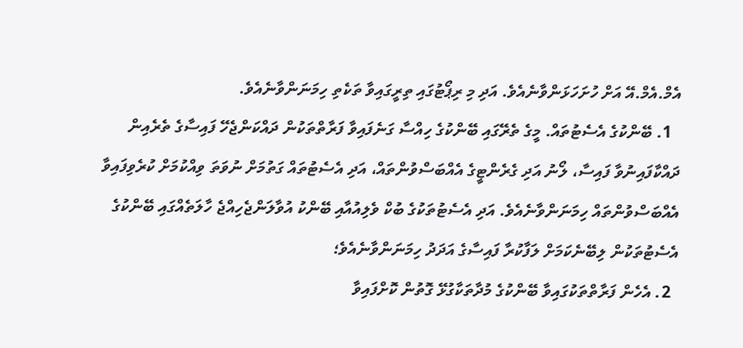އެމް.އެމް.އޭ އަށް ހުށަހަޅަންވާނެއެވެ. އަދި މި ރިޕޯޓުގައި ތިރީގައިވާ ތަކެތި ހިމަނަންވާނެއެވެ.
  1. ބޭންކުގެ އެސެޓުތައް. މީގެ ތެރޭގައި ބޭންކުގެ ހިއްސާ ގަނެފައިވާ ފަރާތްތަކުން ދައްކަންޖެހޭ ފައިސާގެ ތެރެއިން ދައްކާފައިނުވާ ފައިސާ، ލޯނު އަދި ގެރެންޓީގެ އެއްބަސްވުންތައް، އަދި އެސެޓުތައް ގަތުމަށް ނުވަތަ ވިއްކުމަށް ކުރެވިފައިވާ އެއްބަސްވުންތައް ހިމަނަންވާނެއެވެ. އަދި އެސެޓުތަކުގެ ބުކް ވެލިއުއާއި ބޭންކު އުވާލަންޖެހިއްޖެ ހާލަތެއްގައި ބޭންކުގެ އެސެޓުތަކުން ލިބޭނެކަމަށް ލަފާކުރާ ފައިސާގެ އަދަދު ހިމަނަންވާނެއެވެ؛
  2. އެހެން ފަރާތްތަކުގައިވާ ބޭންކުގެ މުދާތަކާގުޅޭ ގޮތުން ކޮށްފައިވާ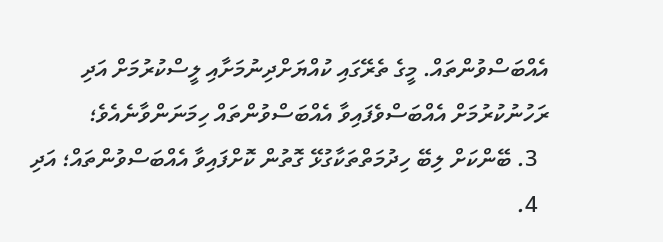އެއްބަސްވުންތައް. މީގެ ތެރޭގައި ކުއްޔަށްދިނުމަށާއި ލީސްކުރުމަށް އަދި ރަހުނުކުރުމަށް އެއްބަސްވެފައިވާ އެއްބަސްވުންތައް ހިމަނަންވާނެއެވެ؛
  3. ބޭންކަށް ލިބޭ ހިދުމަތްތަކާގުޅޭ ގޮތުން ކޮށްފައިވާ އެއްބަސްވުންތައް؛ އަދި
  4.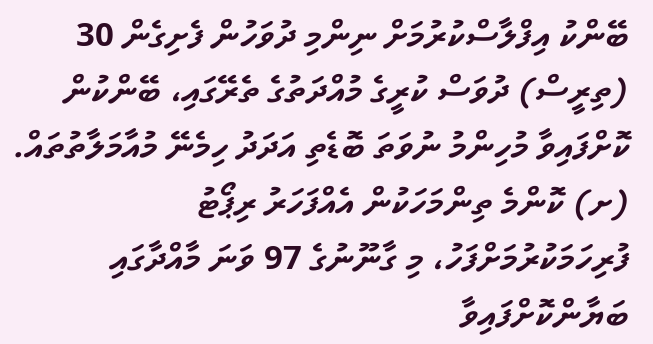ބޭންކު އިފްލާސްކުރުމަށް ނިންމި ދުވަހުން ފެށިގެން 30 (ތިރީސް) ދުވަސް ކުރީގެ މުއްދަތުގެ ތެރޭގައި، ބޭންކުން ކޮށްފައިވާ މުހިންމު ނުވަތަ ބޮޑެތި އަދަދު ހިމެނޭ މުއާމަލާތުތައް.
(ށ) ކޮންމެ ތިންމަހަކުން އެއްފަހަރު ރިޕޯޓު ފުރިހަމަކުރުމަށްފަހު، މި ގާނޫނުގެ 97 ވަނަ މާއްދާގައި ބަޔާންކޮށްފައިވާ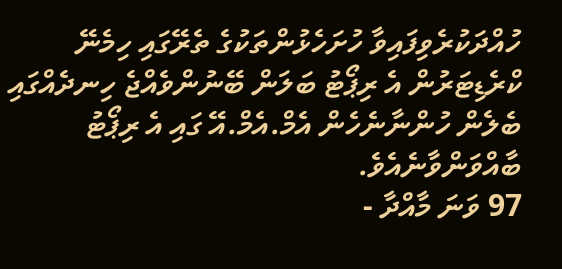ހުއްދަކުރެވިފައިވާ ހުށަހެޅުންތަކުގެ ތެރޭގައި ހިމެނޭ ކްރެޑިޓަރުން އެ ރިޕޯޓު ބަލަން ބޭނުންވެއްޖެ ހިނދެއްގައި ބެލެން ހުންނާނެހެން އެމް.އެމް.އޭ ގައި އެ ރިޕޯޓު ބާއްވަންވާނެއެވެ.
97 ވަނަ މާއްދާ -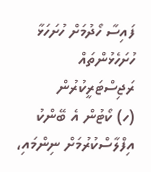ފައިސާ ހޯދުމަށް ހުށަހަޅާ ހުށަހެޅުންތައް ރަޖިސްޓަރީކުރުން
(ހ) ކޯޓުން އެ ބޭންކު އިފްލާސްކުރުމަށް ނިންމައި،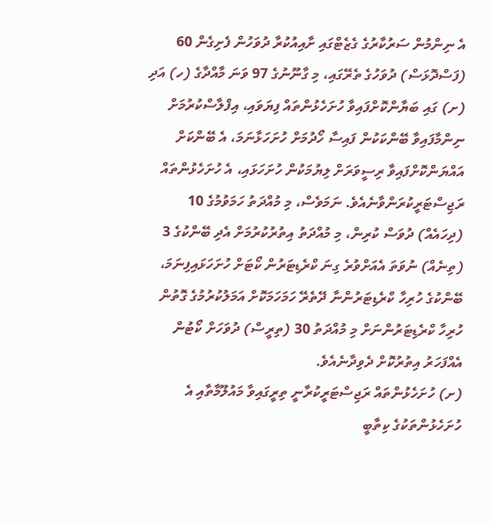އެ ނިންމުން ސަރުކާރުގެ ގެޒެޓްގައި ށާއިއުކުރާ ދުވަހުން ފެށިގެން 60 (ފަސްދޮޅަސް) ދުވަހުގެ ތެރޭގައި، މި ގާނޫނުގެ 97 ވަނަ މާއްދާގެ (ހ) އަދި (ށ) ގައި ބަޔާންކޮށްފައިވާ ހުށަހެޅުންތައް ފިޔަވައި، އިފްލާސްކުރުމަށް ނިންމާފައިވާ ބޭންކަކުން ފައިސާ ހޯދުމަށް ހުށަހަޅާނަމަ، އެ ބޭންކަށް އައްޔަންކޮށްފައިވާ ރިސީވަރަށް ލިޔުމަކުން ހުށަހަޅައި، އެ ހުށަހެޅުންތައް ރަޖިސްޓަރީކުރަންވާނެއެވެ. ނަމަވެސް، މި މުއްދަތު ހަމަވުމުގެ 10 (ދިހައެއް) ދުވަސް ކުރިން، މި މުއްދަތު އިތުރުކުރުމަށް އެދި ބޭންކުގެ 3 (ތިނެއް) ނުވަތަ އެއަށްވުރެ ގިނަ ކްރެޑިޓަރުން ކޯޓަށް ހުށަހަޅައިފިނަމަ، ބޭންކުގެ ހުރިހާ ކްރެޑިޓަރުންނާ ދޭތެރޭ ހަމަހަމަކޮށް އަމަލުކުރުމުގެ ގޮތުން ހުރިހާ ކްރެޑިޓަރުންނަށް މި މުއްދަތު 30 (ތިރީސް) ދުވަހަށް ކޯޓުން އެއްފަހަރު އިތުރުކޮށް ދެވިދާނެއެވެ.
(ށ) ހުށަހެޅުންތައް ރަޖިސްޓަރީކުރާނީ ތިރީގައިވާ މައުލޫމާތާއި އެ ހުށަހެޅުންތަކުގެ ކިތާބީ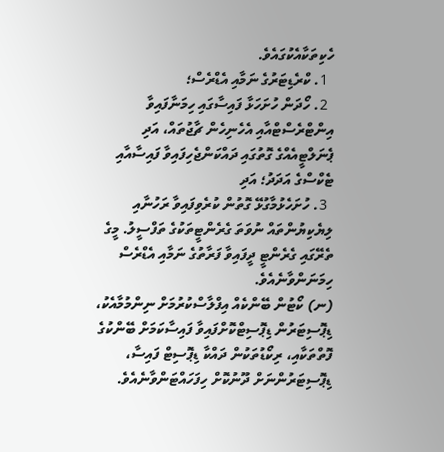ހެކިތަކާއެކުގައެވެ.
  1. ކްރެޑިޓަރުގެ ނަމާއި އެޑްރެސް؛
  2. ހޯދަން ހުށަހަޅާ ފައިސާގައި ހިމަނާފައިވާ އިންޓްރެސްޓްއާއި އެހެނިހެން ޗާޖުތައް، އަދި ޕެނަލްޓީއެއްގެ ގޮތުގައި ދައްކަންޖެހިފައިވާ ފައިސާއާއި ޓެކްސްގެ އަދަދު؛ އަދި
  3. ހުށަހެޅުމާގުޅޭ ގޮތުން ކުރެވިފައިވާ ރަހުނާއި ލިޔެކިޔުންތައް ނުވަތަ ގެރެންޓީތަކުގެ ތަފްސީލު. މީގެ ތެރޭގައި ގެރެންޓީ ދީފައިވާ ފަރާތުގެ ނަމާއި އެޑްރެސް ހިމަނަންވާނެއެވެ.
(ނ) ކޯޓުން ބޭންކެއް އިފްލާސްކުރުމަށް ނިންމުމާއެކު، ޑިޕޮސިޓަރުން ޑިޕޮސިޓްކޮށްފައިވާ ފައިސާކަމަށް ބޭންކުގެ ފޮތްތަކާއި، ރިކޯޑުތަކުން ދައްކާ ޑިޕޮސިޓް ފައިސާ، ޑިޕޮސިޓަރުންނަށް ދޫނުކޮށް ހިފަހައްޓަންވާނެއެވެ.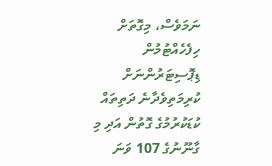ނަމަވެސް، މިގޮތަށް ހިފެހެއްޓުމުން ޑިޕޮސިޓަރުންނަށް ކުރިމަތިވެދާނެ ދަތިތައް ކުޑަކުރުމުގެ ގޮތުން އަދި މި ގާނޫނުގެ 107 ވަނަ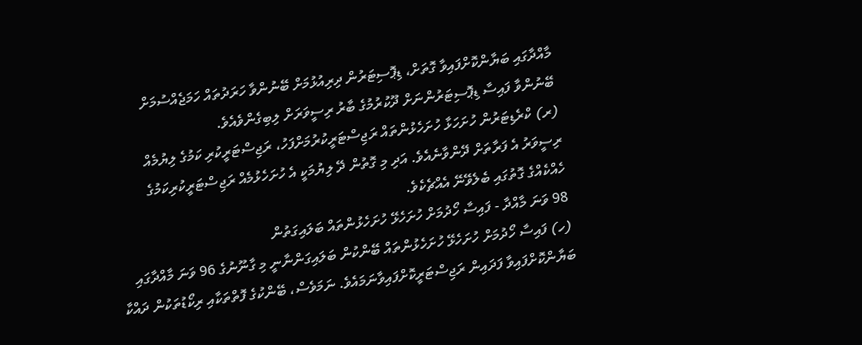މާއްދާގައި ބަޔާންކޮށްފައިވާ ގޮތަށް، ޑިޕޮސިޓަރުން ދިރިއުޅުމަށް ބޭނުންވާ ހަރަދުތައް ހަމަޖެއްސުމަށް ބޭނުންވާ ފައިސާ ޑިޕޮސިޓަރުންނަށް ދޫކުރުމުގެ ބާރު ރިސީވަރަށް ލިބިގެންވެއެވެ.
(ރ) ކްރެޑިޓަރުން ހުށަހަޅާ ހުށަހެޅުންތައް ރަޖިސްޓަރީކުރުމަށްފަހު، ރަޖިސްޓަރީކުރި ކަމުގެ ލިޔުމެއް ރިސީވަރު އެ ފަރާތަށް ދޭންވާނެއެވެ. އަދި މި ގޮތުން ދޭ ލިޔުމަކީ އެ ހުށަހެޅުމެއް ރަޖިސްޓަރީކުރިކަމުގެ ހެއްކެއްގެ ގޮތުގައި ބެލެވޭނޭ އެއްޗެކެވެ.
98 ވަނަ މާއްދާ - ފައިސާ ހޯދުމަށް ހުށަހެޅޭ ހުށަހެޅުންތައް ބަލައިގަތުން
(ހ) ފައިސާ ހޯދުމަށް ހުށަހެޅޭ ހުށަހެޅުންތައް ބޭންކުން ބަލައިގަންނާނީ މި ގާނޫނުގެ 96 ވަނަ މާއްދާގައި ބަޔާންކޮށްފައިވާ ފަދައިން ރަޖިސްޓަރީކޮށްފައިވާނަމައެވެ. ނަމަވެސް، ބޭންކުގެ ފޮތްތަކާއި ރިކޯޑުތަކުން ދައްކާ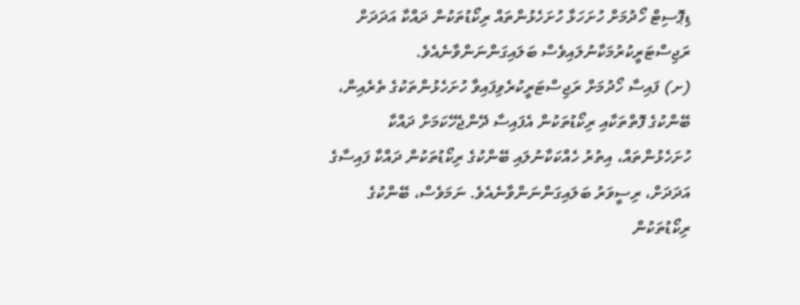ޑިޕޮސިޓް ހޯދުމަށް ހުށަހަޅާ ހުށަހެޅުންތައް ރިކޯޑުތަކުން ދައްކާ އަދަދަށް ރަޖިސްޓަރީކުރުމަކާނުލައިވެސް ބަލައިގަންނަންވާނެއެވެ.
(ށ) ފައިސާ ހޯދުމަށް ރަޖިސްޓަރީކުރެވިފައިވާ ހުށަހެޅުންތަކުގެ ތެރެއިން، ބޭންކުގެ ފޮތްތަކާއި ރިކޯޑުތަކުން އެފައިސާ ދޭންޖެހޭކަމަށް ދައްކާ ހުށަހެޅުންތައް، އިތުރު ހެއްކަކާނުލައި ބޭންކުގެ ރިކޯޑުތަކުން ދައްކާ ފައިސާގެ އަދަދަށް، ރިސީވަރު ބަލައިގަންނަންވާނެއެވެ. ނަމަވެސް، ބޭންކުގެ ރިކޯޑުތަކުން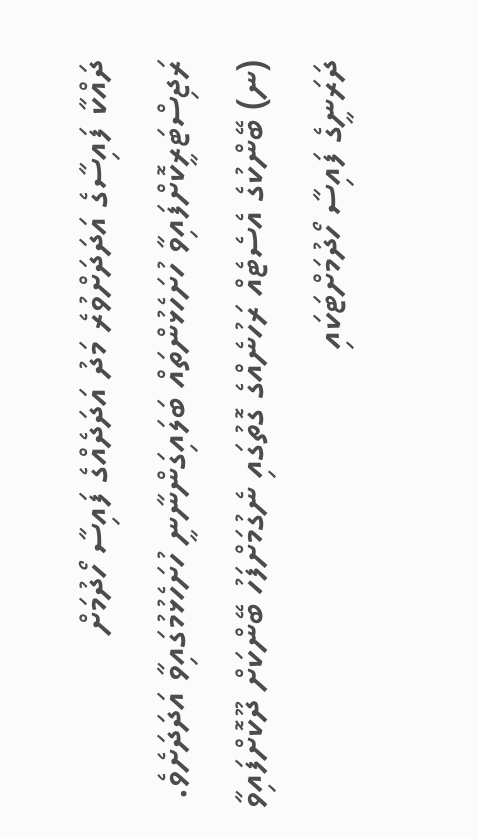ދައްކާ ފައިސާގެ އަދަދަށްވުރެ މަދު އަދަދެއްގެ ފައިސާ ހޯދުމަށް ރަޖިސްޓަރީކޮށްފައިވާ ހުށަހެޅުންތައް ބަލައިގަންނާނީ ހުށަހެޅުމުގައިވާ އަދަދަށެވެ.
(ނ) ބޭންކުގެ އެސެޓެއް ރަހުނެއްގެ ގޮތުގައި ނެގުމަށްފަހު ބޭންކަށް ދޫކޮށްފައިވާ ދަރަނީގެ ފައިސާ ހޯދުމަށްޓަކައި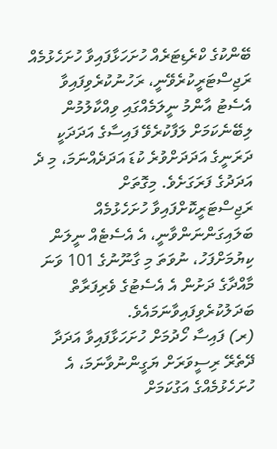ބޭންކުގެ ކްރެޑިޓަރެއް ހުށަހަޅާފައިވާ ހުށަހެޅުމެއް ރަޖިސްޓަރީކުރެވޭނީ، ރަހުނުކުރެވިފައިވާ އެސެޓު އާންމު ނީލަމެއްގައި ވިއްކާލުމުން ލިބޭނެކަމަށް ލަފާކުރެވޭ ފައިސާގެ އަދަދަކީ ދަރަނީގެ އަދަދަށްވުރެ ކުޑަ އަދަދެއްނަމަ، މި ދެ އަދަދުގެ ފަރަގަށެވެ. މިގޮތަށް ރަޖިސްޓަރީކޮށްފައިވާ ހުށަހެޅުމެއް ބަލައިގަންނަންވާނީ، އެ އެސެޓެއް ނީލަން ކިޔުމަށްފަހު، ނުވަތަ މި ގާނޫނުގެ 101 ވަނަ މާއްދާގެ ދަށުން އެ އެސެޓުގެ ވެރިފަރާތް ބަދަލުކުރެވިފައިވާނަމައެވެ.
(ރ) ފައިސާ ހޯދުމަށް ހުށަހަޅާފައިވާ އަދަދާ ދޭތެރޭ ރިސީވަރަށް ޔަގީންނުވާނަމަ، އެ ހުށަހެޅުމެއްގެ އަގުކަމަށް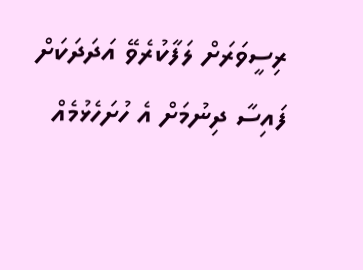ރިސީވަރަށް ލަފާކުރެވޭ އަދަދަކަށް ފައިސާ ދިނުމަށް އެ ހުށަހެޅުމެއް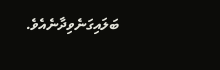ބަލައިގަނެވިދާނެއެވެ.